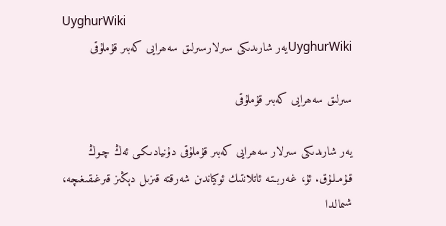UyghurWiki
UyghurWikiيەر شارىدىكى سىرلارسىرلىق سەھرايى كەبىر قۇملۇقى

سىرلىق سەھرايى كەبىر قۇملۇقى

يەر شارىدىكى سىرلار سەھرايى كەبىر قۇملۇقى دۇنيادىـكـى ئەڭ چـوڭ قـۇمـلـۇق. ئۇ، غـەربـتـە ئاتلانتىك ئوكياندىن شەرقتە قىزىل دېڭىز قىرغىقىغىچە، شىمالـدا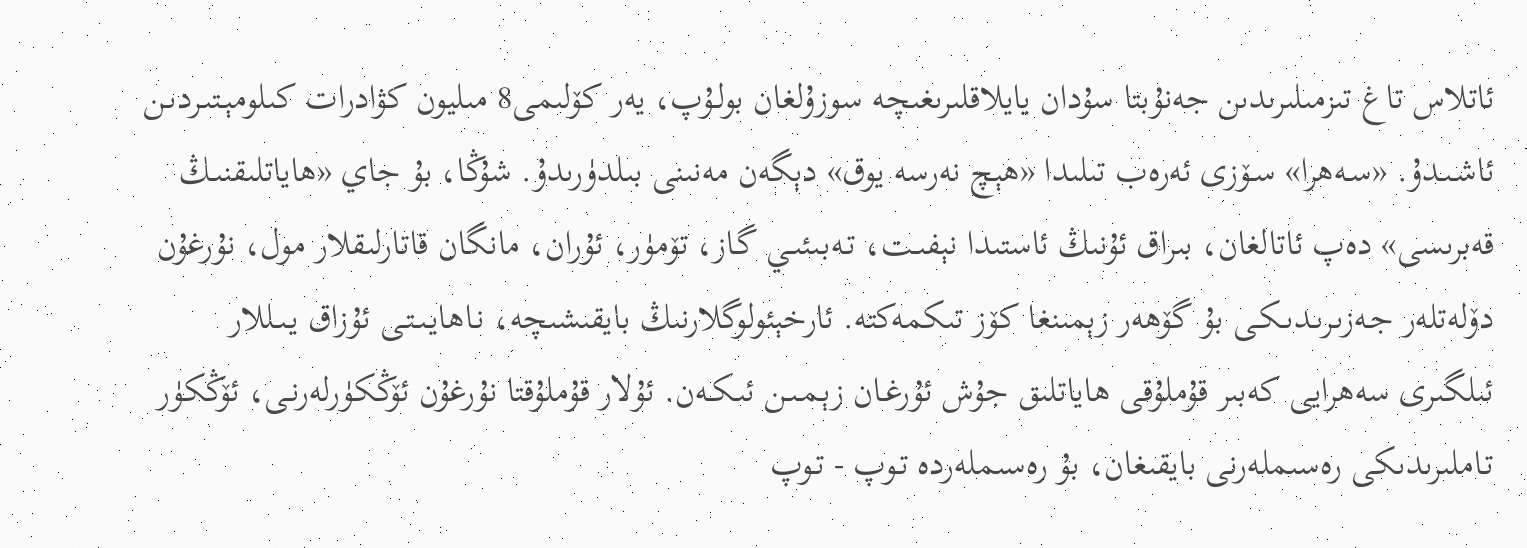ئاتلاس تاغ تىزمىلىرىدىن جەنۇبتا سۇدان يايلاقلىرىغىچە سوزۇلغان بولـۇپ، يەر كۆلىمى8 مىليون كۋادرات كىلومېـتىـردىـن ئاشـىـدۇ. «سـەھرا» سـۆزى ئەرەب تىلىدا «ھېچ نەرسە يوق» دېگەن مەنىنى بىلدۈرىدۇ. شۇڭا، بۇ جاي «ھاياتلىقنىـڭ قەبرىسى» دەپ ئاتالغان، بىراق ئۇنىڭ ئاستىدا نېفىـت، تـەبـىئىـي گـاز، تۆمۈر، ئۇران، مانگان قاتارلىقلار مول، نۇرغۇن دۆلەتلەر جـەزىـرىـدىـكـى بۇ گۆھەر زېمىنغا كۆز تىكمەكتە. ئارخېئولوگلارنىڭ بايقىشىچە، نـاھايـىـتـى ئۇزاق يـىـللار ئىلگىرى سەھرايى كەبىر قۇملۇقى ھاياتلىق جۇش ئۇرغـان زېـمـىـن ئىـكـەن. ئۇلار قۇملۇقتا نۇرغۇن ئۆڭكۈرلەرنـى، ئۆڭكۈر تـاملىرىدىكى رەسىملەرنى بايقىغان، بۇ رەسىملەردە تـوپ - تـوپ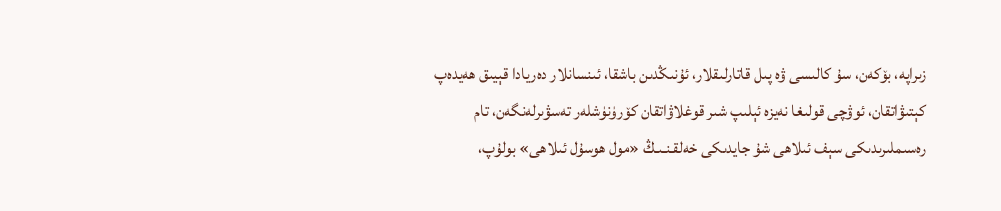زىراپە، بۆكەن، سۇ كالىسى ۋە پىل قاتارلىقلار، ئۇنىڭدىن باشقا، ئىنسانلار دەريادا قېيىق ھەيدەپ كېتىۋاتقان، ئوۋچى قولىغا نەيزە ئېلىپ شىر قوغلاۋاتقان كۆرۈنۈشلەر تەسۋىرلەنگەن، تام رەسىملىرىدىكى سېف ئىلاھى شۇ جايدىكى خەلقـنـىـڭ «مول ھوسۇل ئىلاھى» بولۇپ،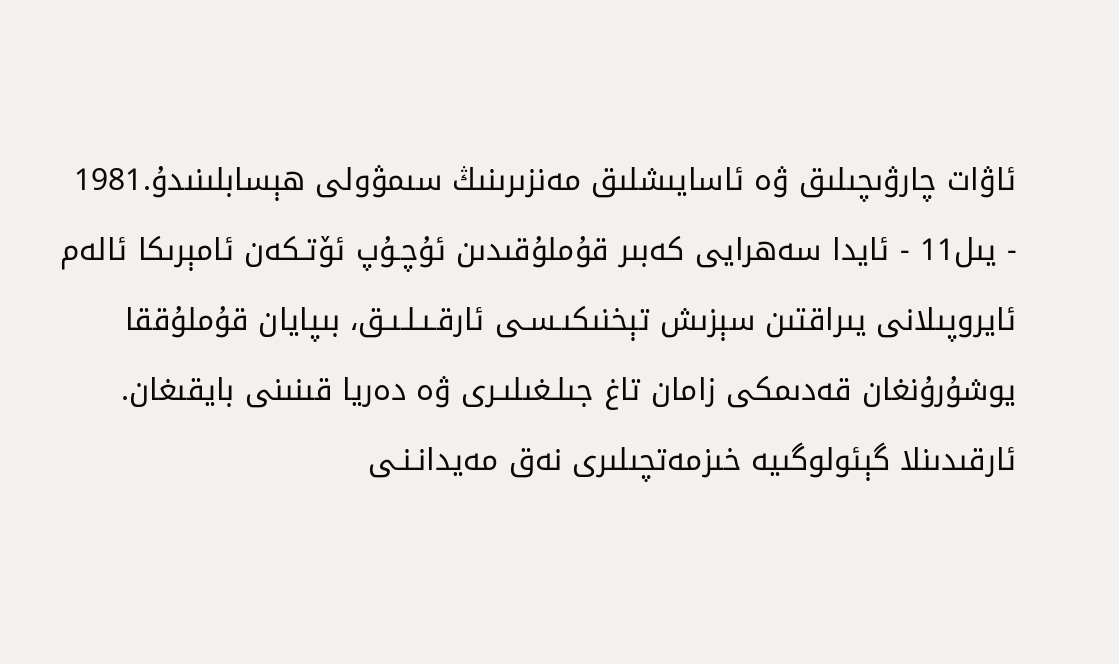ئاۋات چارۋىچىلىق ۋە ئاسايىشلىق مەنزىرىنىڭ سىمۋولى ھېسابلىنىدۇ.1981 - يىل11 - ئايدا سەھرايى كەبىر قۇملۇقىدىن ئۇچـۇپ ئۆتـكەن ئامېرىكا ئالەم ئايروپىلانى يىراقتىن سېزىش تېخنىكىـسـى ئارقـىـلـىـق، بىپايان قۇملۇققا يوشۇرۇنغان قەدىمكى زامان تاغ جىلـغىلىـرى ۋە دەريا قىنىنى بايقىغان. ئارقىدىنلا گېئولوگىيە خىزمەتچىلىرى نەق مەيدانـنـى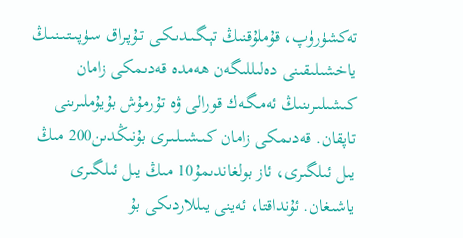تەكشۈرۈپ، قۇملۇقنىڭ تېـگـىـدىـكـى تـۇپـراق سـۈپىـتـىـنـىـڭ ياخشىلىقىنى دەلىللىگەن ھەمدە قەدىمكى زامان كىشىلىـرىنىڭ ئەمـگـەك قورالى ۋە تۇرمۇش بۇيۇملىرىنى تاپقان. قەدىمكى زامان كـىـشىـلـىـرى بۇنىڭدىن200 مىڭ يىل ئىلگىرى، ئاز بولغاندىمۇ10 مىڭ يىل ئىلگىرى ياشىغان. ئۇنداقتا، ئەينى يىللاردىكى بۇ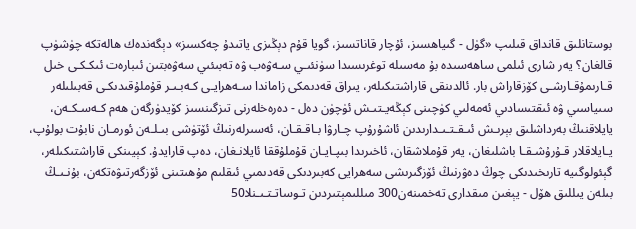بوستانلىق قانداق قىلىپ «گۈل - گىياھسىز، ئۇچار قاناتسىز، گويا قۇم دېڭىزى ياتىدۇ چەكسىز» دېگەندەك ھالەتكە چۈشۈپ قالغان؟ يەر شارى ئىلمى ساھەسىدە بۇ مەسىلە توغرىسىدا سۈنئىـي سـەۋەب ۋە تەبىئىي سەۋەبتىن ئىبارەت ئىكـكـى خىل قـارىمۇقـارشـى كۆزقاراش بار. ئالدىنقى قاراشتىكىلەر، يىراق قەدىمكى زاماندا سـەھرايـى كـەبـىـر قۇملۇقىدىكـى قەبىلىلەر سىياسىي ۋە ئىقتىسادىي ئەمەلىي كۈچىنى كېڭەيـتىـش ئۈچۈن دەل - دەرەخلەرنى تىزگىنسىز كۆيدۈرگەن ھەم كـەسـكـەن، يايلاقنىڭ بەرداشلىق بېرىـش ئىـقـتـىـدارىدىن ئاشۇرۇپ چـارۋا بـاقـقـان، ئەسىرلەرنىڭ ئۆتۈشى بىـلـەن ئورمـان نابۇت بولۇپ، يـايلاقلار قـۇرۇشـقـا باشلىغان، يەر قۇملاشقان، ئاخىرىدا بىپـايـان قۇملۇققا ئايلانـغان، دەپ قارايدۇ. كېيىنكى قاراشتىكىلەر، گېئولوگىيە تارىخىدىكى چوڭ دەۋرنىڭ ئۆزگىرىشى سەھرايى كەبىردىكى قەدىمىي ئىقلىم مۇھىتىنى ئۆزگەرتىۋەتكەن، بۇنـىـڭ بىلەن يىللىق ھۆل - يېغىن مىقدارى تەخمىنەن300 مىللىمېتىردىن تـوساتـتـىـنلا50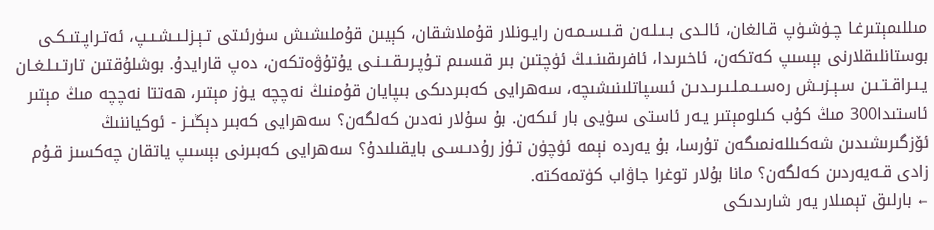مىللىمېتىرغـا چـۈشـۈپ قـالغان، ئالـدى بـىـلـەن قـىـسـمـەن رايـونلار قۇملاشقان، كېيىن قۇملىشىش سۈرئىتى تـېـزلـىـشـىـپ، ئەتـراپـتىـكـى بوستانلىقلارنى بېسىپ كەتكەن، ئاخىرىدا، ئافرىقىنـىـڭ ئۈچتىن بىر قىسىم تـۇپـرىـقـىـنـى يۇتۇۋەتكەن، دەپ قارايدۇ. بوشلۇقتىن تارتـىـلـغـان يـىـراقـتـىـن سـېـزىـش رەسـىـمـلـىـرىـدىـن ئىسپاتلىنىشىچە، سەھرايى كەبىردىكى بىپايان قۇمنىڭ نەچچە يـۈز مېتىر، ھەتتا نەچچە مىڭ مېتىر ئاستىدا300 مىڭ كۇب كىلومېتىر يـەر ئاستى سۈيى بار ئىكەن. بۇ سۇلار نەدىن كەلگەن؟ سەھرايى كەبىر دېڭىـز - ئوكياننىڭ ئۆزگىرىشىدىن شەكىللەنمىگەن تۇرسا، بۇ يەردە نېمە ئۈچۈن تـۇز رۇدىـسـى بايقىلىدۇ؟ سەھرايى كەبىرنى بېسىپ ياتقان چەكسىز قـۇم زادى قـەيەردىن كەلگەن؟ مانا بۇلار توغرا جاۋاب كۈتمەكتە.
← بارلىق تېمىلار يەر شارىدىكى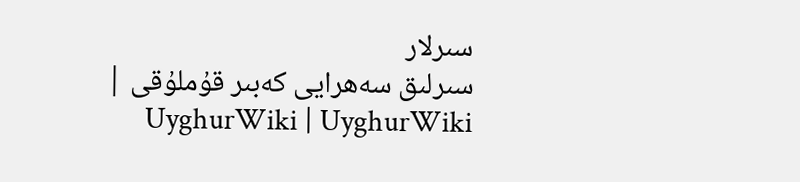سىرلار
سىرلىق سەھرايى كەبىر قۇملۇقى | UyghurWiki | UyghurWiki